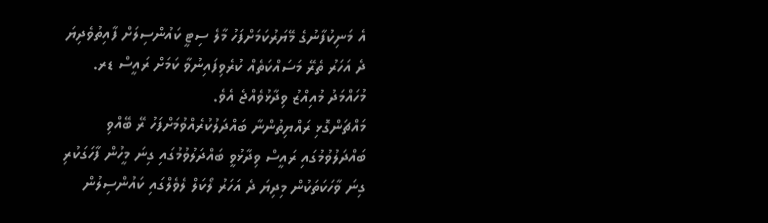އެ މަނިކުފާނުގެ މޭޔަރުކަމަށްފަހު މާލެ ސިޓީ ކައުންސިލަށް ފާއިތުވެދިޔަ ދެ އަހަރު ތެރޭ މަސައްކަތެއް ކުރެވިފައިނުވާ ކަމަށް ރައީސް ޑރ. މުހައްމަދު މުއިއްޒު ވިދާޅުވެއްޖެ އެވެ.
މައްޗަންގޮޅި ރައްޔިތުންނާ ބައްދަލުކުރެއްވުމަށްފަހު ރޭ ބޭއްވި ބައްދަލުވުމުގައި ރައީސް ވިދާޅުވީ ބައްދަލުވުމުގައި ގިނަ މީހުން ފާހަގަކުރި ގިނަ ވާހަކަތަކުން މިދިޔަ ދެ އަހަރު ލޯކަލް ލެވެލްގައި ކައުންސިލުން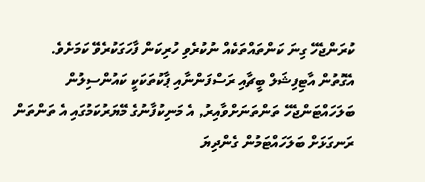ކުރަންޖެހޭ ގިނަ ކަންތައްތަކެއް ނުކުރެވި ހުރިކަން ފާހަގަކުރެވޭ ކަމަށެވެ.
އެގޮތުން އާޓިފިޝަލް ބީޗާއި ރަސްފަންނާއި ޕާކުތަކަކީ ކައުންސިލުން ބަލަހައްޓަންޖެހޭ ތަންތަނަށްވާއިރު, އެ މަނިކުފާނުގެ މޭޔަރުކަމުގައި އެ ތަންތަން ރަނގަޅަށް ބަލަހައްޓަމުން ގެންދިޔަ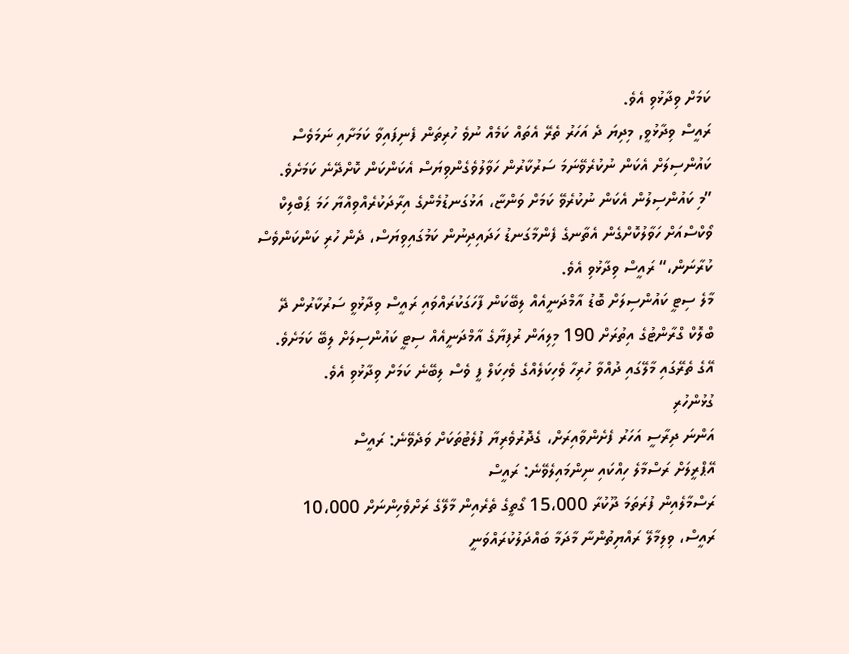ކަމަށް ވިދާޅުވި އެވެ.
ރައީސް ވިދާޅުވީ, މިދިޔަ ދެ އަހަރު ތެރޭ އެތައް ކަމެއް ނުވެ ހުރިތަން ފެނިފައިވާ ކަމަށާއި ނަމަވެސް ކައުންސިލަށް އެކަން ނުކުރެވޭނަމަ ސަރުކާރުން ހަވާލުވެގެންވިޔަސް އެކަންކަން ކޮށްދޭނެ ކަމަށެވެ.
”މި ކައުންސިލުން އެކަން ނުކުރެވޭ ކަމަށް ވަންޏާ، އަޅުގަނޑުމެންގެ އިރާދަކުރެއްވިއްޔާ ހަމަ ޕަބްލިކް ވޯކްސްއަށް ހަވާލުކޮށްގެން އެތާނގެ ފެންމާގަނޑު ހަދައިދިނުން ކަމުގައިވިޔަސް، ދެން ހުރި ކަންކަންވެސް ކުރާނަން،“ ރައީސް ވިދާޅުވި އެވެ.
މާލެ ސިޓީ ކައުންސިލަށް ބޮޑު އާމްދަނީއެއް ލިބޭކަން ފާހަގަކުރައްވައި ރައީސް ވިދާޅުވީ ސަރުކާރުން ދޭ ބްލޮކް ގްރާންޓުގެ އިތުރަށް 190 މިލިއަން ރުފިޔާގެ އާމްދަނީއެއް ސިޓީ ކައުންސިލަށް ލިބޭ ކަމަށެވެ. އޭގެ ތެރޭގައި މާލޭގައި ދުއްވާ ހުރިހާ ވެހިކަލެއްގެ ވެހިކަލް ފީ ވެސް ލިބޭނެ ކަމަށް ވިދާޅުވި އެވެ.
ގުޅުންހުރި
އަންނަ ދިރާސީ އަހަރު ފެށެންވާއިރަށް، ގެދޮރުވެރިޔާ ފުލެޓުތަކަށް ވަދެވޭނެ: ރައީސް
އޭޕްރީލަށް ރަސްމާލެ ހިއްކައި ނިންމައިލެވޭނެ: ރައީސް
ރަސްމާލެއިން ފުރަތަމަ ދޫކުރާ 15،000 ގޯތީގެ ތެރެއިން މާލޭގެ ރަށްވެހިންނަށް 10،000
ރައީސް، ވިލިމާލޭ ރައްޔިތުންނާ މާދަމާ ބައްދަލުކުރައްވަނީ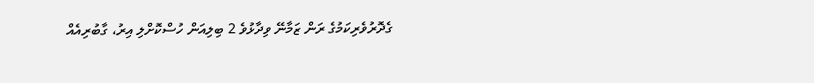ގެދޮރުވެރިކަމުގެ ރަން ޒަމާނޭ ވިދާޅުވެ 2 ބިލިއަން ހުސްކޮށްލި އިރު، ގާބުރިއެއް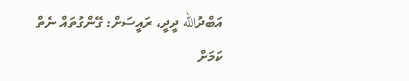އަބްދުالله ދީދީ، ރައީސަށް: ގޭންގުތައް ނެތް ކަމަށް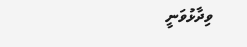ވިދާޅުވަނީ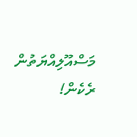މަސްއޫލިއްޔަތުން ރެކެން!